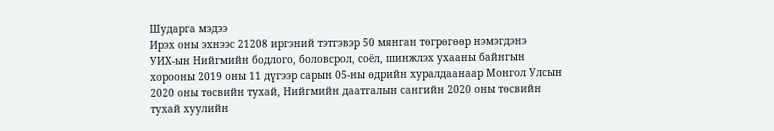Шударга мэдээ
Ирэх оны эхнээс 21208 иргэний тэтгэвэр 50 мянган төгрөгөөр нэмэгдэнэ
УИХ-ын Нийгмийн бодлого, боловсрол, соёл, шинжлэх ухааны байнгын хорооны 2019 оны 11 дүгээр сарын 05-ны өдрийн хуралдаанаар Монгол Улсын 2020 оны төсвийн тухай, Нийгмийн даатгалын сангийн 2020 оны төсвийн тухай хуулийн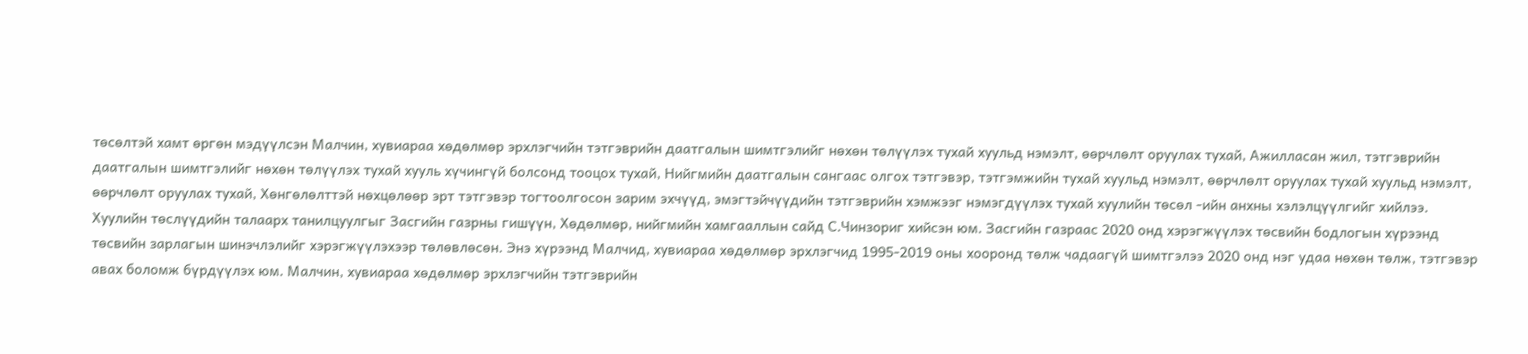төсөлтэй хамт өргөн мэдүүлсэн Малчин, хувиараа хөдөлмөр эрхлэгчийн тэтгэврийн даатгалын шимтгэлийг нөхөн төлүүлэх тухай хуульд нэмэлт, өөрчлөлт оруулах тухай, Ажилласан жил, тэтгэврийн даатгалын шимтгэлийг нөхөн төлүүлэх тухай хууль хүчингүй болсонд тооцох тухай, Нийгмийн даатгалын сангаас олгох тэтгэвэр, тэтгэмжийн тухай хуульд нэмэлт, өөрчлөлт оруулах тухай хуульд нэмэлт, өөрчлөлт оруулах тухай, Хөнгөлөлттэй нөхцөлөөр эрт тэтгэвэр тогтоолгосон зарим эхчүүд, эмэгтэйчүүдийн тэтгэврийн хэмжээг нэмэгдүүлэх тухай хуулийн төсөл -ийн анхны хэлэлцүүлгийг хийлээ.
Хуулийн төслүүдийн талаарх танилцуулгыг Засгийн газрны гишүүн, Хөдөлмөр, нийгмийн хамгааллын сайд С.Чинзориг хийсэн юм. Засгийн газраас 2020 онд хэрэгжүүлэх төсвийн бодлогын хүрээнд төсвийн зарлагын шинэчлэлийг хэрэгжүүлэхээр төлөвлөсөн. Энэ хүрээнд Малчид, хувиараа хөдөлмөр эрхлэгчид 1995-2019 оны хооронд төлж чадаагүй шимтгэлээ 2020 онд нэг удаа нөхөн төлж, тэтгэвэр авах боломж бүрдүүлэх юм. Малчин, хувиараа хөдөлмөр эрхлэгчийн тэтгэврийн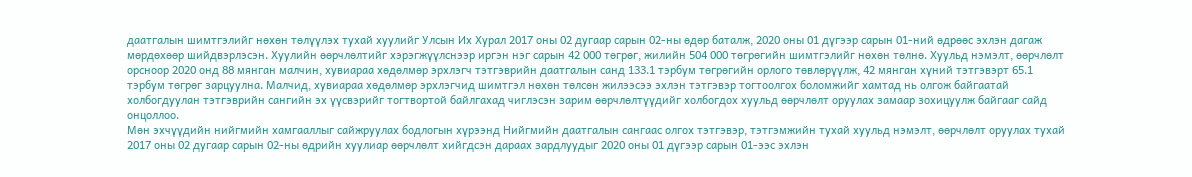даатгалын шимтгэлийг нөхөн төлүүлэх тухай хуулийг Улсын Их Хурал 2017 оны 02 дугаар сарын 02-ны өдөр баталж, 2020 оны 01 дүгээр сарын 01-ний өдрөөс эхлэн дагаж мөрдөхөөр шийдвэрлэсэн. Хуулийн өөрчлөлтийг хэрэгжүүлснээр иргэн нэг сарын 42 000 төгрөг, жилийн 504 000 төгрөгийн шимтгэлийг нөхөн төлнө. Хуульд нэмэлт, өөрчлөлт орсноор 2020 онд 88 мянган малчин, хувиараа хөдөлмөр эрхлэгч тэтгэврийн даатгалын санд 133.1 тэрбум төгрөгийн орлого төвлөрүүлж, 42 мянган хүний тэтгэвэрт 65.1 тэрбум төгрөг зарцуулна. Малчид, хувиараа хөдөлмөр эрхлэгчид шимтгэл нөхөн төлсөн жилээсээ эхлэн тэтгэвэр тогтоолгох боломжийг хамтад нь олгож байгаатай холбогдуулан тэтгэврийн сангийн эх үүсвэрийг тогтвортой байлгахад чиглэсэн зарим өөрчлөлтүүдийг холбогдох хуульд өөрчлөлт оруулах замаар зохицуулж байгааг сайд онцоллоо.
Мөн эхчүүдийн нийгмийн хамгааллыг сайжруулах бодлогын хүрээнд Нийгмийн даатгалын сангаас олгох тэтгэвэр, тэтгэмжийн тухай хуульд нэмэлт, өөрчлөлт оруулах тухай 2017 оны 02 дугаар сарын 02-ны өдрийн хуулиар өөрчлөлт хийгдсэн дараах зардлуудыг 2020 оны 01 дүгээр сарын 01-ээс эхлэн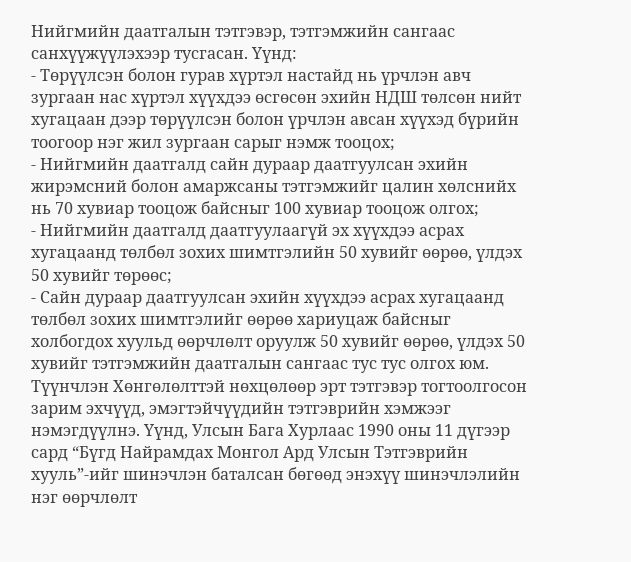Нийгмийн даатгалын тэтгэвэр, тэтгэмжийн сангаас санхүүжүүлэхээр тусгасан. Үүнд:
- Төрүүлсэн болон гурав хүртэл настайд нь үрчлэн авч зургаан нас хүртэл хүүхдээ өсгөсөн эхийн НДШ төлсөн нийт хугацаан дээр төрүүлсэн болон үрчлэн авсан хүүхэд бүрийн тоогоор нэг жил зургаан сарыг нэмж тооцох;
- Нийгмийн даатгалд сайн дураар даатгуулсан эхийн жирэмсний болон амаржсаны тэтгэмжийг цалин хөлснийх нь 70 хувиар тооцож байсныг 100 хувиар тооцож олгох;
- Нийгмийн даатгалд даатгуулаагүй эх хүүхдээ асрах хугацаанд төлбөл зохих шимтгэлийн 50 хувийг өөрөө, үлдэх 50 хувийг төрөөс;
- Сайн дураар даатгуулсан эхийн хүүхдээ асрах хугацаанд төлбөл зохих шимтгэлийг өөрөө хариуцаж байсныг холбогдох хуульд өөрчлөлт оруулж 50 хувийг өөрөө, үлдэх 50 хувийг тэтгэмжийн даатгалын сангаас тус тус олгох юм.
Түүнчлэн Хөнгөлөлттэй нөхцөлөөр эрт тэтгэвэр тогтоолгосон зарим эхчүүд, эмэгтэйчүүдийн тэтгэврийн хэмжээг нэмэгдүүлнэ. Үүнд, Улсын Бага Хурлаас 1990 оны 11 дүгээр сард “Бүгд Найрамдах Монгол Ард Улсын Тэтгэврийн хууль”-ийг шинэчлэн баталсан бөгөөд энэхүү шинэчлэлийн нэг өөрчлөлт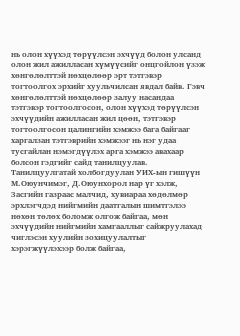нь олон хүүхэд төрүүлсэн эхчүүд болон улсанд олон жил ажилласан хүмүүсийг онцгойлон үзэж хөнгөлөлттэй нөхцөлөөр эрт тэтгэвэр тогтоолгох эрхийг хуульчилсан явдал байв. Гэвч хөнгөлөлттэй нөхцөлөөр залуу насандаа тэтгэвэр тогтоолгосон, олон хүүхэд төрүүлсэн эхчүүдийн ажилласан жил цөөн, тэтгэвэр тогтоолгосон цалингийн хэмжээ бага байгааг харгалзан тэтгэврийн хэмжээг нь нэг удаа тусгайлан нэмэгдүүлэх арга хэмжээ авахаар болсон гэдгийг сайд танилцуулав.
Танилцуулгатай холбогдуулан УИХ-ын гишүүн М.Оюунчимэг, Д.Оюунхорол нар үг хэлж, Засгийн газраас малчид, хувиараа хөдөлмөр эрхлэгчдэд нийгмийн даатгалын шимтгэлээ нөхөн төлөх боломж олгож байгаа, мөн эхчүүдийн нийгмийн хамгааллыг сайжруулахад чиглэсэн хуулийн зохицуулалтыг хэрэгжүүлэхээр болж байгаа,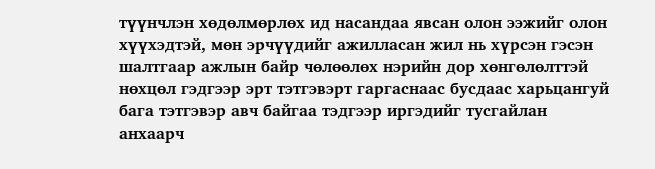түүнчлэн хөдөлмөрлөх ид насандаа явсан олон ээжийг олон хүүхэдтэй, мөн эрчүүдийг ажилласан жил нь хүрсэн гэсэн шалтгаар ажлын байр чөлөөлөх нэрийн дор хөнгөлөлттэй нөхцөл гэдгээр эрт тэтгэвэрт гаргаснаас бусдаас харьцангуй бага тэтгэвэр авч байгаа тэдгээр иргэдийг тусгайлан анхаарч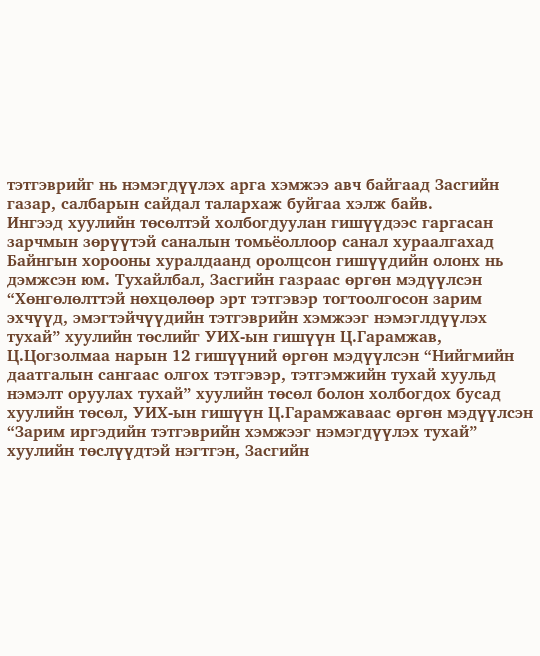тэтгэврийг нь нэмэгдүүлэх арга хэмжээ авч байгаад Засгийн газар, салбарын сайдал талархаж буйгаа хэлж байв.
Ингээд хуулийн төсөлтэй холбогдуулан гишүүдээс гаргасан зарчмын зөрүүтэй саналын томьёоллоор санал хураалгахад Байнгын хорооны хуралдаанд оролцсон гишүүдийн олонх нь дэмжсэн юм. Тухайлбал, Засгийн газраас өргөн мэдүүлсэн “Хөнгөлөлттэй нөхцөлөөр эрт тэтгэвэр тогтоолгосон зарим эхчүүд, эмэгтэйчүүдийн тэтгэврийн хэмжээг нэмэглдүүлэх тухай” хуулийн төслийг УИХ-ын гишүүн Ц.Гарамжав, Ц.Цогзолмаа нарын 12 гишүүний өргөн мэдүүлсэн “Нийгмийн даатгалын сангаас олгох тэтгэвэр, тэтгэмжийн тухай хуульд нэмэлт оруулах тухай” хуулийн төсөл болон холбогдох бусад хуулийн төсөл, УИХ-ын гишүүн Ц.Гарамжаваас өргөн мэдүүлсэн “Зарим иргэдийн тэтгэврийн хэмжээг нэмэгдүүлэх тухай” хуулийн төслүүдтэй нэгтгэн, Засгийн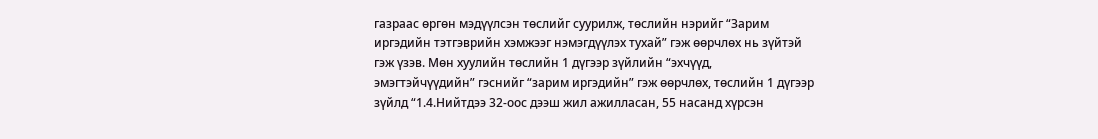газраас өргөн мэдүүлсэн төслийг суурилж, төслийн нэрийг “Зарим иргэдийн тэтгэврийн хэмжээг нэмэгдүүлэх тухай” гэж өөрчлөх нь зүйтэй гэж үзэв. Мөн хуулийн төслийн 1 дүгээр зүйлийн “эхчүүд, эмэгтэйчүүдийн” гэснийг “зарим иргэдийн” гэж өөрчлөх, төслийн 1 дүгээр зүйлд “1.4.Нийтдээ 32-оос дээш жил ажилласан, 55 насанд хүрсэн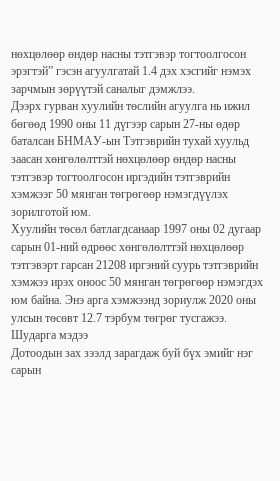нөхцөлөөр өндөр насны тэтгэвэр тогтоолгосон эрэгтэй” гэсэн агуулгатай 1.4 дэх хэсгийг нэмэх зарчмын зөрүүтэй саналыг дэмжлээ.
Дээрх гурван хуулийн төслийн агуулга нь ижил бөгөөд 1990 оны 11 дүгээр сарын 27-ны өдөр баталсан БНМАУ-ын Тэтгэврийн тухай хуульд заасан хөнгөлөлттэй нөхцөлөөр өндөр насны тэтгэвэр тогтоолгосон иргэдийн тэтгэврийн хэмжээг 50 мянган төгрөгөөр нэмэгдүүлэх зорилготой юм.
Хуулийн төсөл батлагдсанаар 1997 оны 02 дугаар сарын 01-ний өдрөөс хөнгөлөлттэй нөхцөлөөр тэтгэвэрт гарсан 21208 иргэний суурь тэтгэврийн хэмжээ ирэх оноос 50 мянган төгрөгөөр нэмэгдэх юм байна. Энэ арга хэмжээнд зориулж 2020 оны улсын төсөвт 12.7 тэрбум төгрөг тусгажээ.
Шударга мэдээ
Дотоодын зах зээлд зарагдаж буй бүх эмийг нэг сарын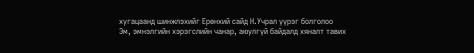хугацаанд шинжлэхийг Ерөнхий сайд Н.Учрал үүрэг болголоо
Эм, эмнэлгийн хэрэгслийн чанар, аюулгүй байдалд хяналт тавих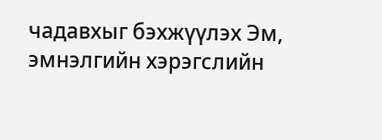чадавхыг бэхжүүлэх Эм, эмнэлгийн хэрэгслийн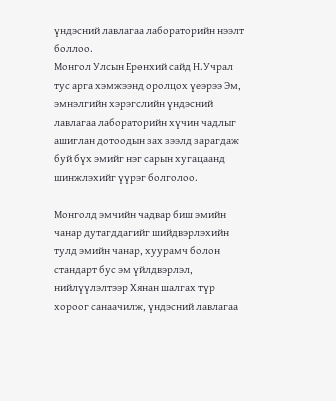үндэсний лавлагаа лабораторийн нээлт боллоо.
Монгол Улсын Ерөнхий сайд Н.Учрал тус арга хэмжээнд оролцох үеэрээ Эм, эмнэлгийн хэрэгслийн үндэсний лавлагаа лабораторийн хүчин чадлыг ашиглан дотоодын зах зээлд зарагдаж буй бүх эмийг нэг сарын хугацаанд шинжлэхийг үүрэг болголоо.

Монголд эмчийн чадвар биш эмийн чанар дутагддагийг шийдвэрлэхийн тулд эмийн чанар, хуурамч болон стандарт бус эм үйлдвэрлэл, нийлүүлэлтээр Хянан шалгах түр хороог санаачилж, үндэсний лавлагаа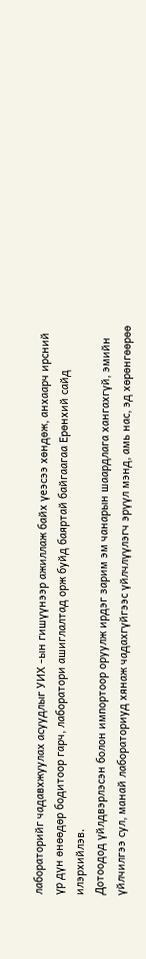лабораторийг чадавхжуулах асуудлыг УИХ -ын гишүүнээр ажиллаж байх үеэсээ хөндөж, анхаарч ирсний үр дүн өнөөдөр бодитоор гарч, лаборатори ашиглалтад орж буйд баяртай байгаагаа Ерөнхий сайд илэрхийлэв.
Дотоодод үйлдвэрлэсэн болон импортоор оруулж ирдэг зарим эм чанарын шаардлага хангахгүй, эмийн үйлчилгээ сул, манай лабораториуд хянаж чадахгүйгээс үйлчлүүлэгч эрүүл мэнд, амь нас, эд хөрөнгөөрөө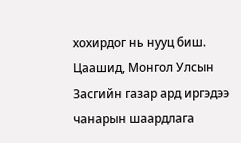хохирдог нь нууц биш. Цаашид, Монгол Улсын Засгийн газар ард иргэдээ чанарын шаардлага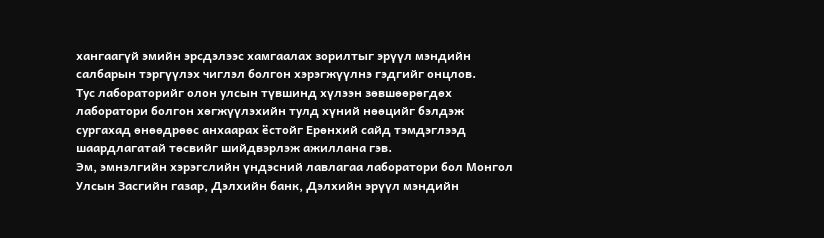хангаагүй эмийн эрсдэлээс хамгаалах зорилтыг эрүүл мэндийн салбарын тэргүүлэх чиглэл болгон хэрэгжүүлнэ гэдгийг онцлов.
Тус лабораторийг олон улсын түвшинд хүлээн зөвшөөрөгдөх лаборатори болгон хөгжүүлэхийн тулд хүний нөөцийг бэлдэж сургахад өнөөдрөөс анхаарах ёстойг Ерөнхий сайд тэмдэглээд шаардлагатай төсвийг шийдвэрлэж ажиллана гэв.
Эм, эмнэлгийн хэрэгслийн үндэсний лавлагаа лаборатори бол Монгол Улсын Засгийн газар, Дэлхийн банк, Дэлхийн эрүүл мэндийн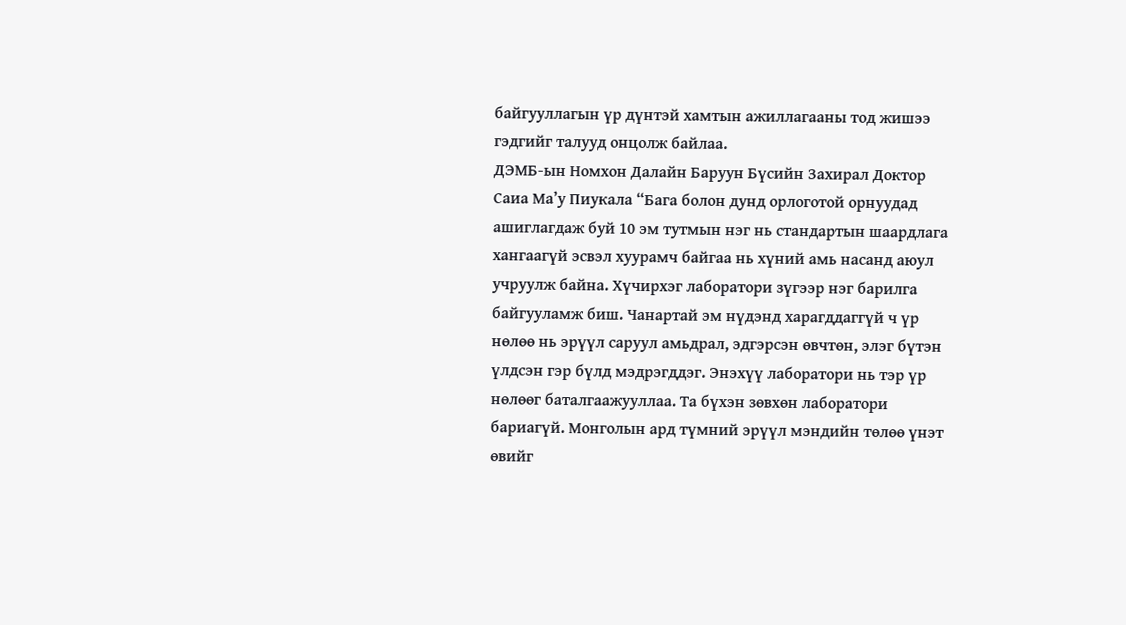байгууллагын үр дүнтэй хамтын ажиллагааны тод жишээ гэдгийг талууд онцолж байлаа.
ДЭМБ-ын Номхон Далайн Баруун Бүсийн Захирал Доктор Саиа Ма’у Пиукала “Бага болон дунд орлоготой орнуудад ашиглагдаж буй 10 эм тутмын нэг нь стандартын шаардлага хангаагүй эсвэл хуурамч байгаа нь хүний амь насанд аюул учруулж байна. Хүчирхэг лаборатори зүгээр нэг барилга байгууламж биш. Чанартай эм нүдэнд харагддаггүй ч үр нөлөө нь эрүүл саруул амьдрал, эдгэрсэн өвчтөн, элэг бүтэн үлдсэн гэр бүлд мэдрэгддэг. Энэхүү лаборатори нь тэр үр нөлөөг баталгаажууллаа. Та бүхэн зөвхөн лаборатори бариагүй. Монголын ард түмний эрүүл мэндийн төлөө үнэт өвийг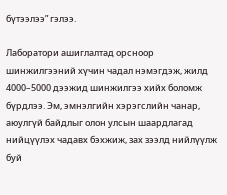бүтээлээ” гэлээ.

Лаборатори ашиглалтад орсноор шинжилгээний хүчин чадал нэмэгдэж, жилд 4000–5000 дээжид шинжилгээ хийх боломж бүрдлээ. Эм, эмнэлгийн хэрэгслийн чанар, аюулгүй байдлыг олон улсын шаардлагад нийцүүлэх чадавх бэхжиж, зах зээлд нийлүүлж буй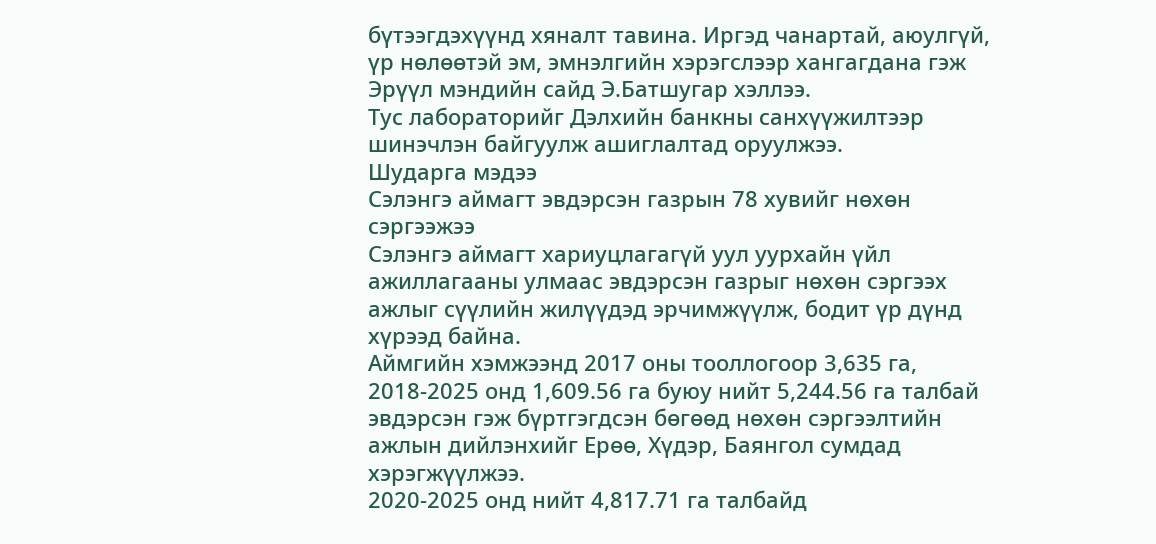бүтээгдэхүүнд хяналт тавина. Иргэд чанартай, аюулгүй, үр нөлөөтэй эм, эмнэлгийн хэрэгслээр хангагдана гэж Эрүүл мэндийн сайд Э.Батшугар хэллээ.
Тус лабораторийг Дэлхийн банкны санхүүжилтээр шинэчлэн байгуулж ашиглалтад оруулжээ.
Шударга мэдээ
Сэлэнгэ аймагт эвдэрсэн газрын 78 хувийг нөхөн сэргээжээ
Сэлэнгэ аймагт хариуцлагагүй уул уурхайн үйл ажиллагааны улмаас эвдэрсэн газрыг нөхөн сэргээх ажлыг сүүлийн жилүүдэд эрчимжүүлж, бодит үр дүнд хүрээд байна.
Аймгийн хэмжээнд 2017 оны тооллогоор 3,635 га, 2018-2025 онд 1,609.56 га буюу нийт 5,244.56 га талбай эвдэрсэн гэж бүртгэгдсэн бөгөөд нөхөн сэргээлтийн ажлын дийлэнхийг Ерөө, Хүдэр, Баянгол сумдад хэрэгжүүлжээ.
2020-2025 онд нийт 4,817.71 га талбайд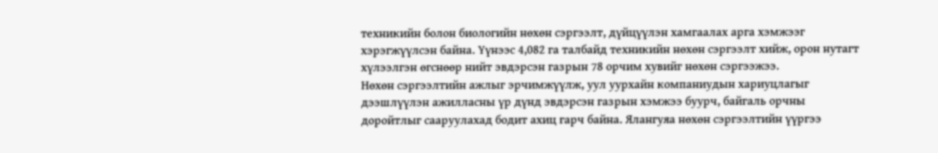техникийн болон биологийн нөхөн сэргээлт, дүйцүүлэн хамгаалах арга хэмжээг хэрэгжүүлсэн байна. Үүнээс 4,082 га талбайд техникийн нөхөн сэргээлт хийж, орон нутагт хүлээлгэн өгснөөр нийт эвдэрсэн газрын 78 орчим хувийг нөхөн сэргээжээ.
Нөхөн сэргээлтийн ажлыг эрчимжүүлж, уул уурхайн компаниудын хариуцлагыг дээшлүүлэн ажилласны үр дүнд эвдэрсэн газрын хэмжээ буурч, байгаль орчны доройтлыг сааруулахад бодит ахиц гарч байна. Ялангуяа нөхөн сэргээлтийн үүргээ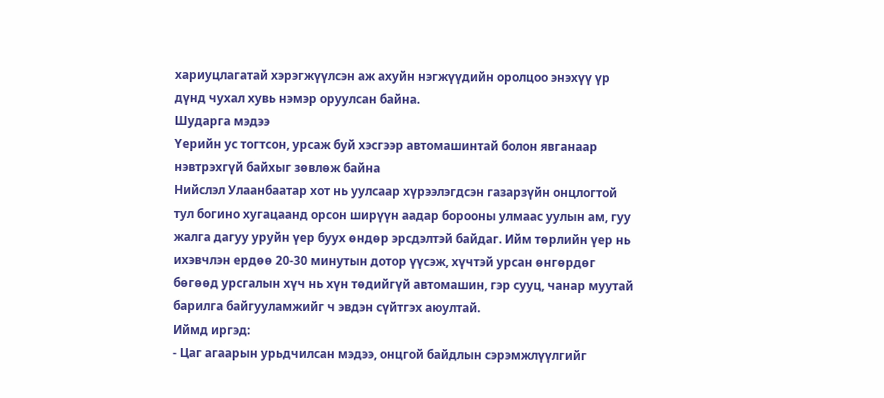хариуцлагатай хэрэгжүүлсэн аж ахуйн нэгжүүдийн оролцоо энэхүү үр дүнд чухал хувь нэмэр оруулсан байна.
Шударга мэдээ
Үерийн ус тогтсон, урсаж буй хэсгээр автомашинтай болон явганаар нэвтрэхгүй байхыг зөвлөж байна
Нийслэл Улаанбаатар хот нь уулсаар хүрээлэгдсэн газарзүйн онцлогтой тул богино хугацаанд орсон ширүүн аадар борооны улмаас уулын ам, гуу жалга дагуу уруйн үер буух өндөр эрсдэлтэй байдаг. Ийм төрлийн үер нь ихэвчлэн ердөө 20-30 минутын дотор үүсэж, хүчтэй урсан өнгөрдөг бөгөөд урсгалын хүч нь хүн төдийгүй автомашин, гэр сууц, чанар муутай барилга байгууламжийг ч эвдэн сүйтгэх аюултай.
Иймд иргэд:
- Цаг агаарын урьдчилсан мэдээ, онцгой байдлын сэрэмжлүүлгийг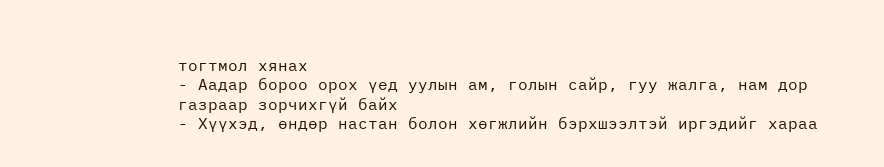тогтмол хянах
- Аадар бороо орох үед уулын ам, голын сайр, гуу жалга, нам дор газраар зорчихгүй байх
- Хүүхэд, өндөр настан болон хөгжлийн бэрхшээлтэй иргэдийг хараа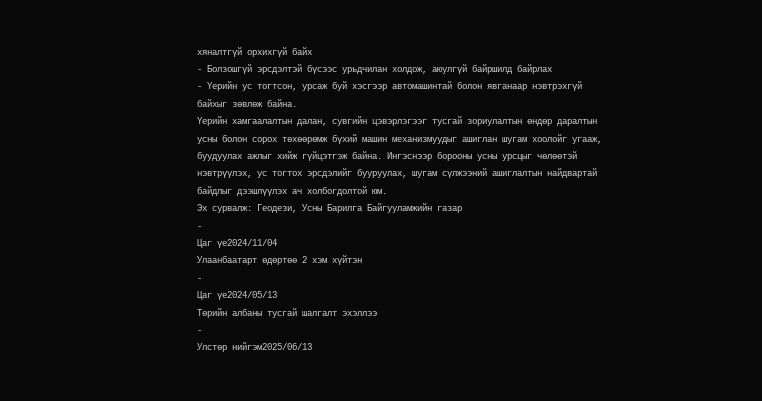хяналтгүй орхихгүй байх
- Болзошгүй эрсдэлтэй бүсээс урьдчилан холдож, аюулгүй байршилд байрлах
- Үерийн ус тогтсон, урсаж буй хэсгээр автомашинтай болон явганаар нэвтрэхгүй байхыг зөвлөж байна.
Үерийн хамгаалалтын далан, сувгийн цэвэрлэгээг тусгай зориулалтын өндөр даралтын усны болон сорох төхөөрөмж бүхий машин механизмуудыг ашиглан шугам хоолойг угааж, буудуулах ажлыг хийж гүйцэтгэж байна. Ингэснээр борооны усны урсцыг чөлөөтэй нэвтрүүлэх, ус тогтох эрсдэлийг бууруулах, шугам сүлжээний ашиглалтын найдвартай байдлыг дээшлүүлэх ач холбогдолтой юм.
Эх сурвалж: Геодези, Усны Барилга Байгууламжийн газар
-
Цаг үе2024/11/04
Улаанбаатарт өдөртөө 2 хэм хүйтэн
-
Цаг үе2024/05/13
Төрийн албаны тусгай шалгалт эхэллээ
-
Улстөр нийгэм2025/06/13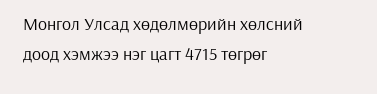Монгол Улсад хөдөлмөрийн хөлсний доод хэмжээ нэг цагт 4715 төгрөг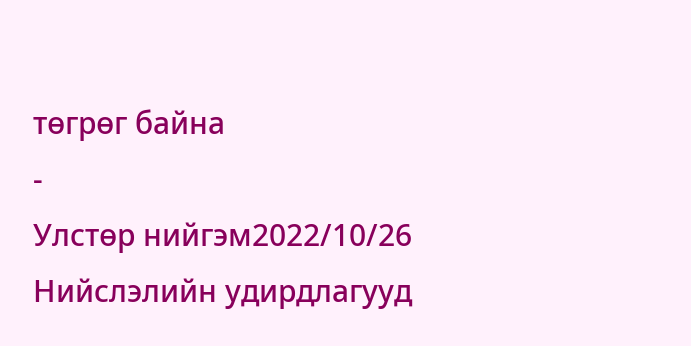төгрөг байна
-
Улстөр нийгэм2022/10/26
Нийслэлийн удирдлагууд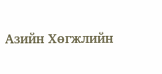Азийн Хөгжлийн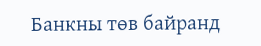Банкны төв байранд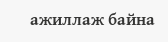ажиллаж байна